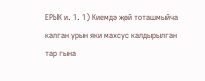ЕРЫК и. 1. 1) Киемдә җөй тоташмыйча калган урын яки махсус калдырылган тар гына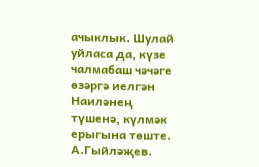ачыклык. Шулай уйласа да, күзе чалмабаш чәчәге өзәргә иелгән Наиләнең түшенә, күлмәк ерыгына төште. А.Гыйләҗев.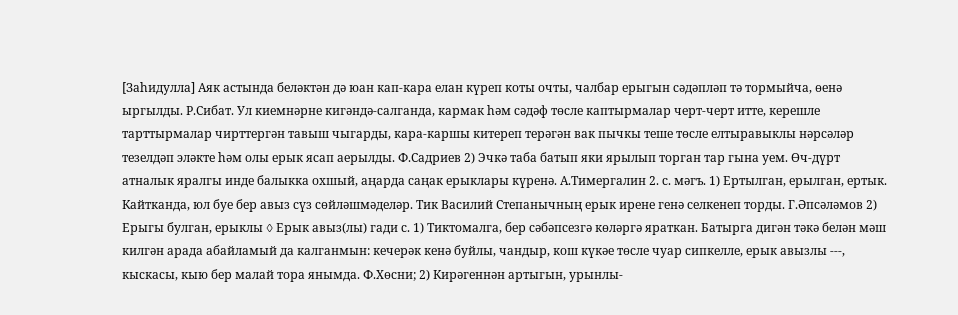[Заһидулла] Аяк астында беләктән дә юан кап-кара елан күреп коты очты, чалбар ерыгын сәдәпләп тә тормыйча, өенә ыргылды. Р.Сибат. Ул киемнәрне кигәндә-салганда, кармак һәм сәдәф төсле каптырмалар черт-черт итте, керешле тарттырмалар чирттергән тавыш чыгарды, кара-каршы китереп терәгән вак пычкы теше төсле елтыравыклы нәрсәләр тезелдәп эләкте һәм олы ерык ясап аерылды. Ф.Садриев 2) Эчкә таба батып яки ярылып торган тар гына уем. Өч-дүрт атналык яралгы инде балыкка охшый, аңарда саңак ерыклары күренә. А.Тимергалин 2. с. мәгъ. 1) Ертылган, ерылган, ертык. Кайтканда, юл буе бер авыз сүз сөйләшмәделәр. Тик Василий Степанычның ерык ирене генә селкенеп торды. Г.Әпсәләмов 2) Ерыгы булган, ерыклы ◊ Ерык авыз(лы) гади с. 1) Тиктомалга, бер сәбәпсезгә көләргә яраткан. Батырга дигән тәкә белән мәш килгән арада абайламый да калганмын: кечерәк кенә буйлы, чандыр, кош күкәе төсле чуар сипкелле, ерык авызлы ---, кыскасы, кыю бер малай тора янымда. Ф.Хөсни; 2) Кирәгеннән артыгын, урынлы-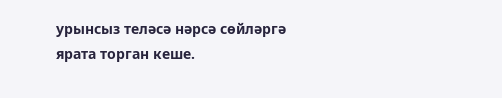урынсыз теләсә нәрсә сөйләргә ярата торган кеше.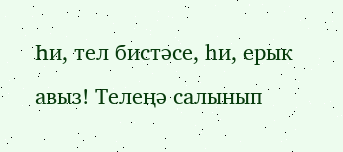Һи, тел бистәсе, һи, ерык авыз! Телеңә салынып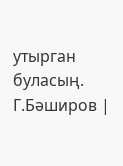утырган буласың. Г.Бәширов |